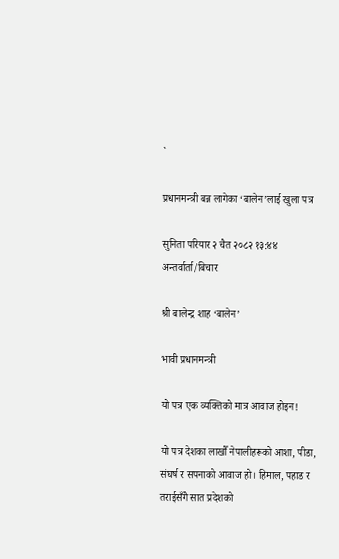`

प्रधानमन्त्री बन्न लागेका ‘बालेन’लाई खुला पत्र

सुनिता परियार २ चैत २०८२ १३:४४
अन्तर्वार्ता/बिचार

श्री बालेन्द्र शाह ‘बालेन’

भावी प्रधानमन्त्री

यो पत्र एक व्यक्तिको मात्र आवाज होइन!

यो पत्र देशका लाखौँ नेपालीहरूको आशा, पीडा, संघर्ष र सपनाको आवाज हो। हिमाल, पहाड र तराईसँगै सात प्रदेशको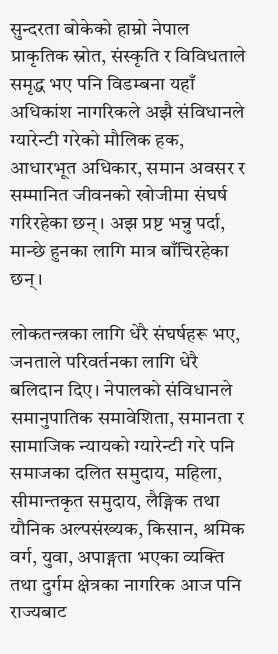सुन्दरता बोकेको हाम्रो नेपाल प्राकृतिक स्रोत, संस्कृति र विविधताले समृद्ध भए पनि विडम्बना यहाँ अधिकांश नागरिकले अझै संविधानले ग्यारेन्टी गरेको मौलिक हक, आधारभूत अधिकार, समान अवसर र सम्मानित जीवनको खोजीमा संघर्ष गरिरहेका छन्। अझ प्रष्ट भन्नु पर्दा, मान्छे हुनका लागि मात्र बाँचिरहेका छन्।

लोकतन्त्रका लागि धेरै संघर्षहरू भए, जनताले परिवर्तनका लागि धेरै बलिदान दिए। नेपालको संविधानले समानुपातिक समावेशिता, समानता र सामाजिक न्यायको ग्यारेन्टी गरे पनि समाजका दलित समुदाय, महिला, सीमान्तकृत समुदाय, लैङ्गिक तथा यौनिक अल्पसंख्यक, किसान, श्रमिक वर्ग, युवा, अपाङ्गता भएका व्यक्ति तथा दुर्गम क्षेत्रका नागरिक आज पनि राज्यबाट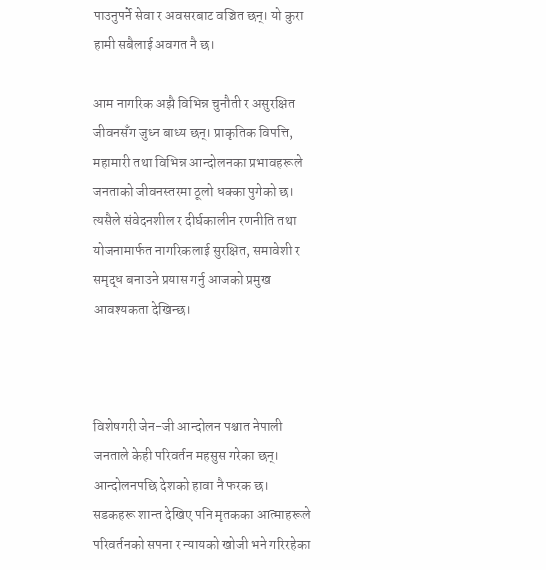पाउनुपर्ने सेवा र अवसरबाट वञ्चित छन्। यो कुरा हामी सबैलाई अवगत नै छ।

आम नागरिक अझै विभिन्न चुनौती र असुरक्षित जीवनसँग जुध्न बाध्य छन्। प्राकृतिक विपत्ति, महामारी तथा विभिन्न आन्दोलनका प्रभावहरूले जनताको जीवनस्तरमा ठूलो धक्का पुगेको छ। त्यसैले संवेदनशील र दीर्घकालीन रणनीति तथा योजनामार्फत नागरिकलाई सुरक्षित, समावेशी र समृद्ध बनाउने प्रयास गर्नु आजको प्रमुख आवश्यकता देखिन्छ।



विशेषगरी जेन-जी आन्दोलन पश्चात नेपाली जनताले केही परिवर्तन महसुस गरेका छन्। आन्दोलनपछि देशको हावा नै फरक छ। सडकहरू शान्त देखिए पनि मृतकका आत्माहरूले परिवर्तनको सपना र न्यायको खोजी भने गरिरहेका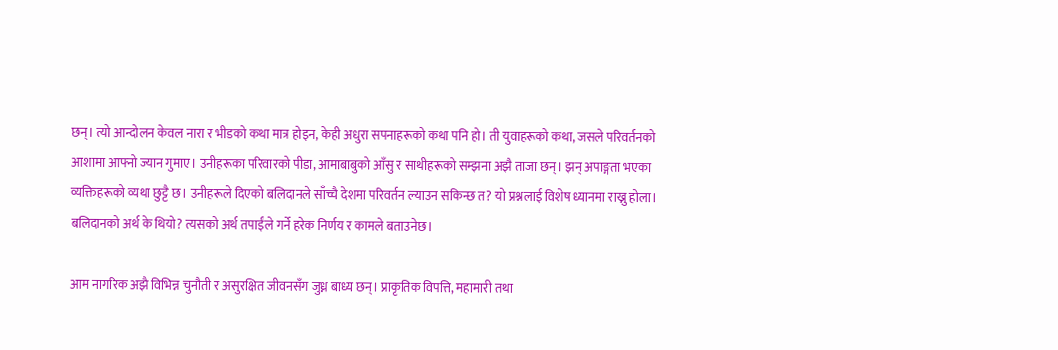छन्। त्यो आन्दोलन केवल नारा र भीडको कथा मात्र होइन, केही अधुरा सपनाहरूको कथा पनि हो। ती युवाहरूको कथा, जसले परिवर्तनको आशामा आफ्नो ज्यान गुमाए। उनीहरूका परिवारको पीडा, आमाबाबुको आँसु र साथीहरूको सम्झना अझै ताजा छन्। झन् अपाङ्गता भएका व्यक्तिहरूको व्यथा छुट्टै छ। उनीहरूले दिएको बलिदानले साँच्चै देशमा परिवर्तन ल्याउन सकिन्छ त? यो प्रश्नलाई विशेष ध्यानमा राख्नु होला। बलिदानको अर्थ के थियो? त्यसको अर्थ तपाईंले गर्ने हरेक निर्णय र कामले बताउनेछ।

आम नागरिक अझै विभिन्न चुनौती र असुरक्षित जीवनसँग जुध्न बाध्य छन्। प्राकृतिक विपत्ति, महामारी तथा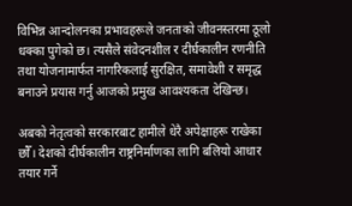विभिन्न आन्दोलनका प्रभावहरूले जनताको जीवनस्तरमा ठूलो धक्का पुगेको छ। त्यसैले संवेदनशील र दीर्घकालीन रणनीति तथा योजनामार्फत नागरिकलाई सुरक्षित, समावेशी र समृद्ध बनाउने प्रयास गर्नु आजको प्रमुख आवश्यकता देखिन्छ।

अबको नेतृत्वको सरकारबाट हामीले धेरै अपेक्षाहरू राखेका छौँ। देशको दीर्घकालीन राष्ट्रनिर्माणका लागि बलियो आधार तयार गर्ने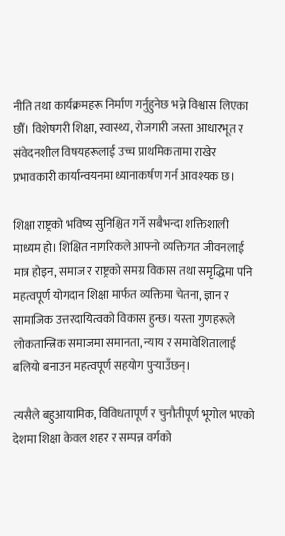नीति तथा कार्यक्रमहरू निर्माण गर्नुहुनेछ भन्ने विश्वास लिएका छौँ। विशेषगरी शिक्षा, स्वास्थ्य, रोजगारी जस्ता आधारभूत र संवेदनशील विषयहरूलाई उच्च प्राथमिकतामा राखेर प्रभावकारी कार्यान्वयनमा ध्यानाकर्षण गर्न आवश्यक छ।

शिक्षा राष्ट्रको भविष्य सुनिश्चित गर्ने सबैभन्दा शक्तिशाली माध्यम हो। शिक्षित नागरिकले आफ्नो व्यक्तिगत जीवनलाई मात्र होइन, समाज र राष्ट्रको समग्र विकास तथा समृद्धिमा पनि महत्वपूर्ण योगदान शिक्षा मार्फत व्यक्तिमा चेतना, ज्ञान र सामाजिक उत्तरदायित्वको विकास हुन्छ। यस्ता गुणहरूले लोकतान्त्रिक समाजमा समानता, न्याय र समावेशितालाई बलियो बनाउन महत्वपूर्ण सहयोग पुर्‍याउँछन्।

त्यसैले बहुआयामिक, विविधतापूर्ण र चुनौतीपूर्ण भूगोल भएको देशमा शिक्षा केवल शहर र सम्पन्न वर्गको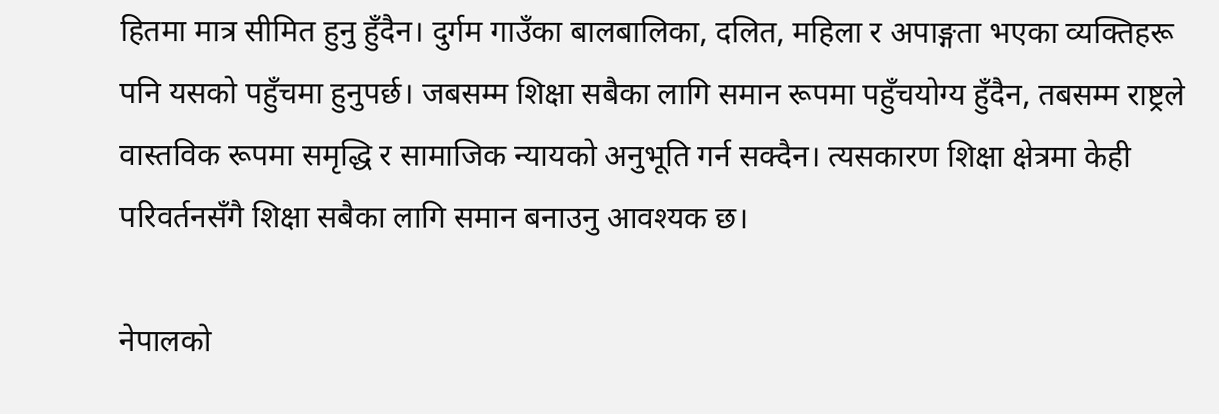हितमा मात्र सीमित हुनु हुँदैन। दुर्गम गाउँका बालबालिका, दलित, महिला र अपाङ्गता भएका व्यक्तिहरू पनि यसको पहुँचमा हुनुपर्छ। जबसम्म शिक्षा सबैका लागि समान रूपमा पहुँचयोग्य हुँदैन, तबसम्म राष्ट्रले वास्तविक रूपमा समृद्धि र सामाजिक न्यायको अनुभूति गर्न सक्दैन। त्यसकारण शिक्षा क्षेत्रमा केही परिवर्तनसँगै शिक्षा सबैका लागि समान बनाउनु आवश्यक छ।

नेपालको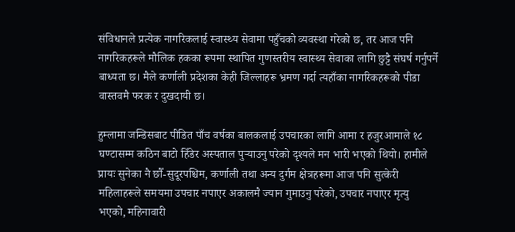संविधानले प्रत्येक नागरिकलाई स्वास्थ्य सेवामा पहुँचको व्यवस्था गरेको छ, तर आज पनि नागरिकहरूले मौलिक हकका रूपमा स्थापित गुणस्तरीय स्वास्थ्य सेवाका लागि छुट्टै संघर्ष गर्नुपर्ने बाध्यता छ। मैले कर्णाली प्रदेशका केही जिल्लाहरू भ्रमण गर्दा त्यहाँका नागरिकहरूको पीडा वास्तवमै फरक र दुखदायी छ।

हुम्लामा जन्डिसबाट पीडित पाँच वर्षका बालकलाई उपचारका लागि आमा र हजुरआमाले १८ घण्टासम्म कठिन बाटो हिँडेर अस्पताल पुर्‍याउनु परेको दृश्यले मन भारी भएको थियो। हामीले प्रायः सुनेका नै छौँ-सुदूरपश्चिम, कर्णाली तथा अन्य दुर्गम क्षेत्रहरूमा आज पनि सुत्केरी महिलाहरूले समयमा उपचार नपाएर अकालमै ज्यान गुमाउनु परेको, उपचार नपाएर मृत्यु भएको, महिनावारी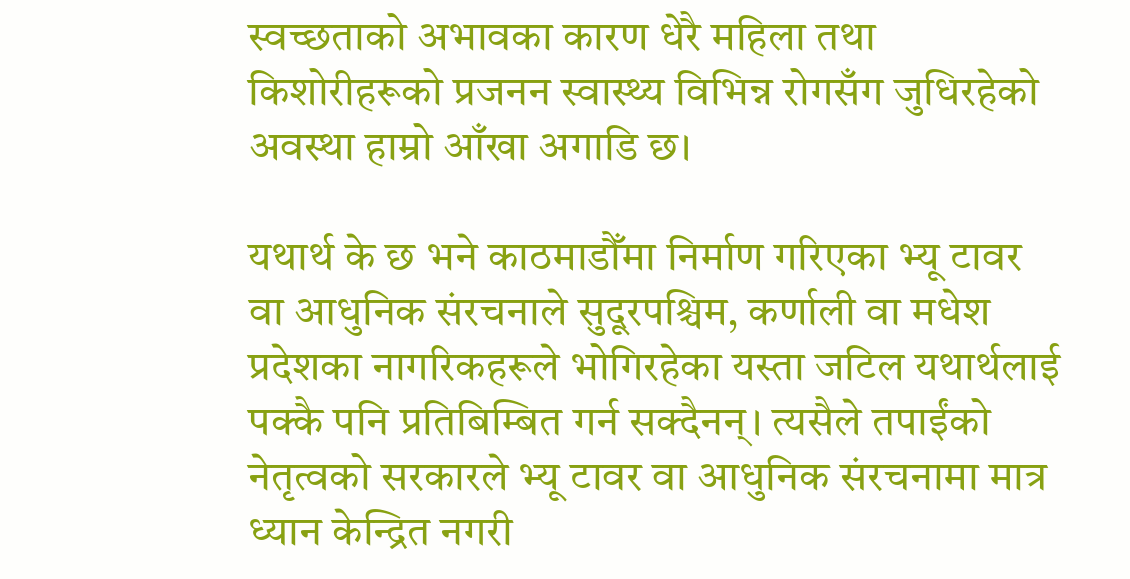स्वच्छताको अभावका कारण धेरै महिला तथा किशोरीहरूको प्रजनन स्वास्थ्य विभिन्न रोगसँग जुधिरहेको अवस्था हाम्रो आँखा अगाडि छ।

यथार्थ के छ भने काठमाडौँमा निर्माण गरिएका भ्यू टावर वा आधुनिक संरचनाले सुदूरपश्चिम, कर्णाली वा मधेश प्रदेशका नागरिकहरूले भोगिरहेका यस्ता जटिल यथार्थलाई पक्कै पनि प्रतिबिम्बित गर्न सक्दैनन्। त्यसैले तपाईंको नेतृत्वको सरकारले भ्यू टावर वा आधुनिक संरचनामा मात्र ध्यान केन्द्रित नगरी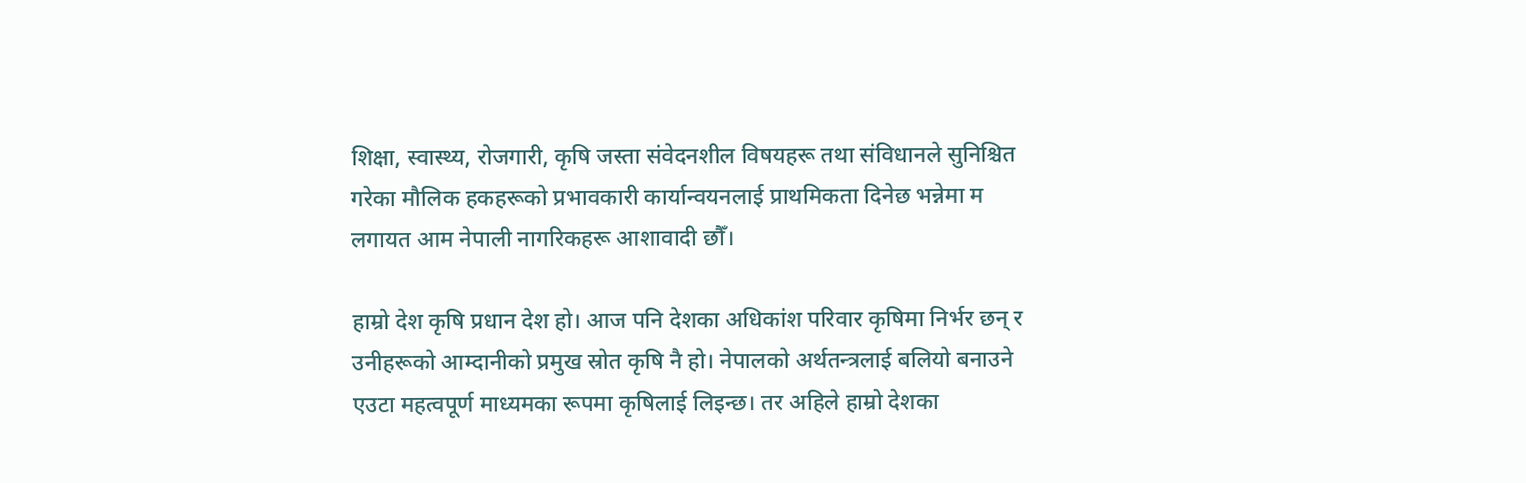शिक्षा, स्वास्थ्य, रोजगारी, कृषि जस्ता संवेदनशील विषयहरू तथा संविधानले सुनिश्चित गरेका मौलिक हकहरूको प्रभावकारी कार्यान्वयनलाई प्राथमिकता दिनेछ भन्नेमा म लगायत आम नेपाली नागरिकहरू आशावादी छौँ।

हाम्रो देश कृषि प्रधान देश हो। आज पनि देशका अधिकांश परिवार कृषिमा निर्भर छन् र उनीहरूको आम्दानीको प्रमुख स्रोत कृषि नै हो। नेपालको अर्थतन्त्रलाई बलियो बनाउने एउटा महत्वपूर्ण माध्यमका रूपमा कृषिलाई लिइन्छ। तर अहिले हाम्रो देशका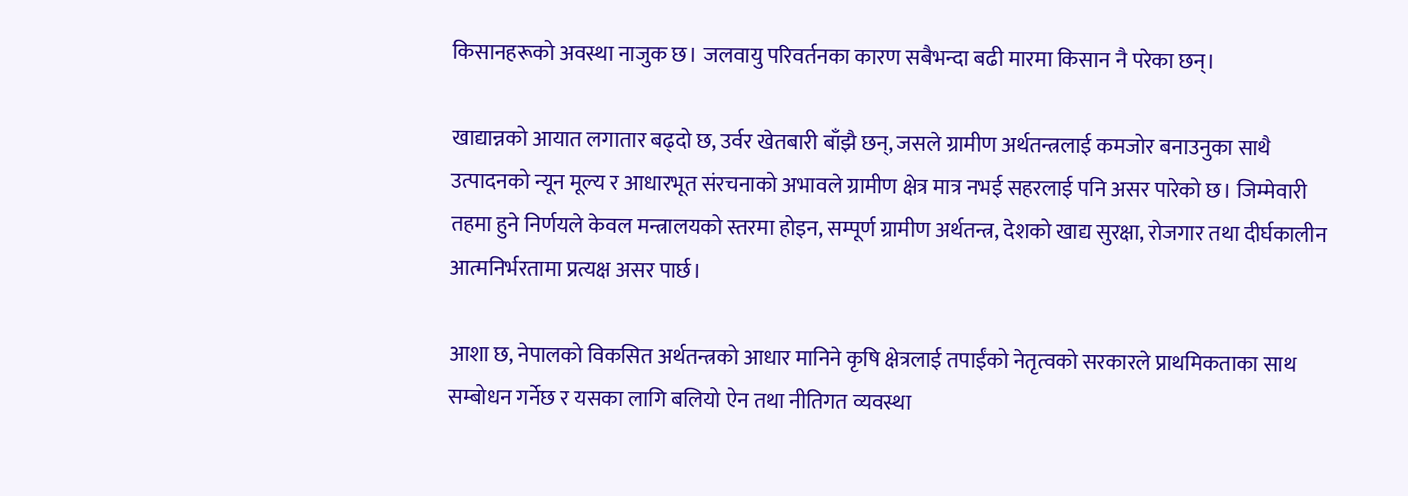किसानहरूको अवस्था नाजुक छ। जलवायु परिवर्तनका कारण सबैभन्दा बढी मारमा किसान नै परेका छन्।

खाद्यान्नको आयात लगातार बढ्दो छ, उर्वर खेतबारी बाँझै छन्, जसले ग्रामीण अर्थतन्त्रलाई कमजोर बनाउनुका साथै उत्पादनको न्यून मूल्य र आधारभूत संरचनाको अभावले ग्रामीण क्षेत्र मात्र नभई सहरलाई पनि असर पारेको छ। जिम्मेवारी तहमा हुने निर्णयले केवल मन्त्रालयको स्तरमा होइन, सम्पूर्ण ग्रामीण अर्थतन्त्र, देशको खाद्य सुरक्षा, रोजगार तथा दीर्घकालीन आत्मनिर्भरतामा प्रत्यक्ष असर पार्छ।

आशा छ, नेपालको विकसित अर्थतन्त्रको आधार मानिने कृषि क्षेत्रलाई तपाईंको नेतृत्वको सरकारले प्राथमिकताका साथ सम्बोधन गर्नेछ र यसका लागि बलियो ऐन तथा नीतिगत व्यवस्था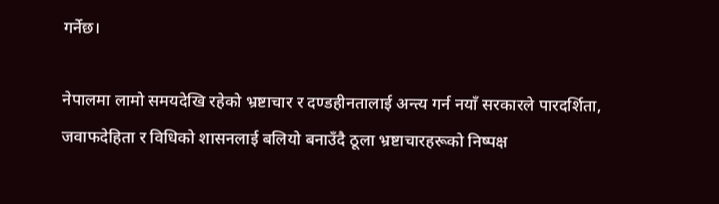गर्नेछ।

नेपालमा लामो समयदेखि रहेको भ्रष्टाचार र दण्डहीनतालाई अन्त्य गर्न नयाँ सरकारले पारदर्शिता, जवाफदेहिता र विधिको शासनलाई बलियो बनाउँदै ठूला भ्रष्टाचारहरूको निष्पक्ष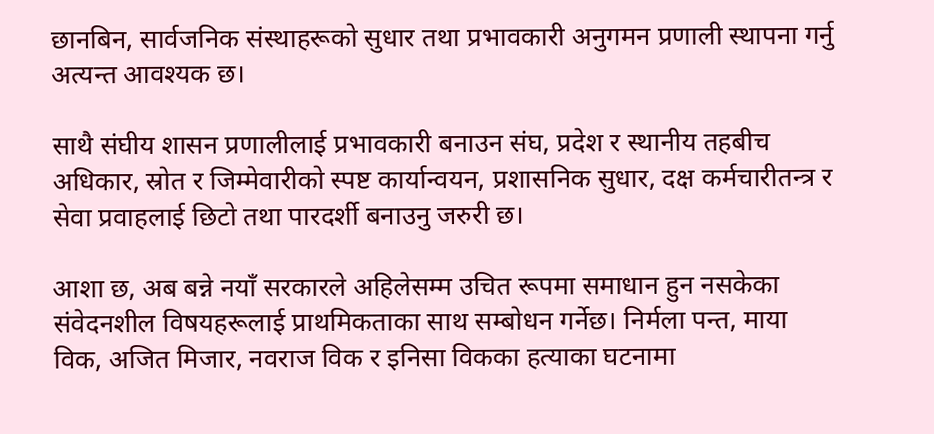छानबिन, सार्वजनिक संस्थाहरूको सुधार तथा प्रभावकारी अनुगमन प्रणाली स्थापना गर्नु अत्यन्त आवश्यक छ।

साथै संघीय शासन प्रणालीलाई प्रभावकारी बनाउन संघ, प्रदेश र स्थानीय तहबीच अधिकार, स्रोत र जिम्मेवारीको स्पष्ट कार्यान्वयन, प्रशासनिक सुधार, दक्ष कर्मचारीतन्त्र र सेवा प्रवाहलाई छिटो तथा पारदर्शी बनाउनु जरुरी छ।

आशा छ, अब बन्ने नयाँ सरकारले अहिलेसम्म उचित रूपमा समाधान हुन नसकेका संवेदनशील विषयहरूलाई प्राथमिकताका साथ सम्बोधन गर्नेछ। निर्मला पन्त, माया विक, अजित मिजार, नवराज विक र इनिसा विकका हत्याका घटनामा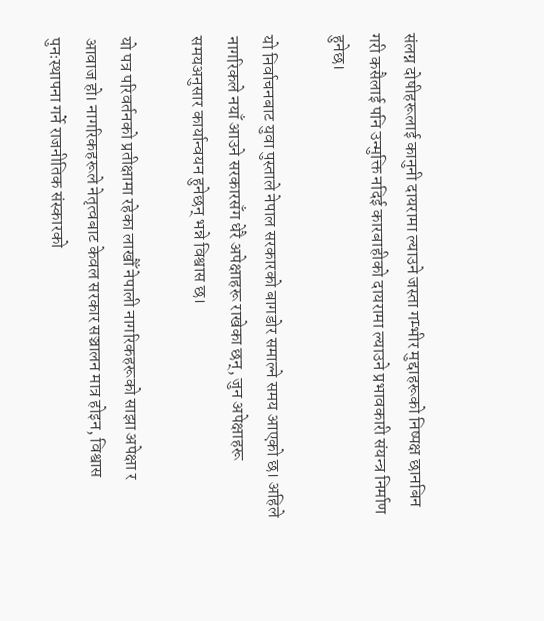संलग्न दोषीहरूलाई कानुनी दायरामा ल्याउने जस्ता गम्भीर मुद्दाहरूको निष्पक्ष छानबिन गरी कसैलाई पनि उन्मुक्ति नदिई कारबाहीको दायरामा ल्याउने प्रभावकारी संयन्त्र निर्माण हुनेछ।

यो निर्वाचनबाट युवा पुस्ताले नेपाल सरकारको बागडोर समाल्ने समय आएको छ। अहिले नागरिकले नयाँ आउने सरकारसँग धेरै अपेक्षाहरू राखेका छन्, जुन अपेक्षाहरू समयअनुसार कार्यान्वयन हुनेछन् भन्ने विश्वास छ।

यो पत्र परिवर्तनको प्रतीक्षामा रहेका लाखौँ नेपाली नागरिकहरूको साझा अपेक्षा र आवाज हो। नागरिकहरूले नेतृत्वबाट केवल सरकार सञ्चालन मात्र होइन, विश्वास पुनःस्थापना गर्ने राजनीतिक संस्कारको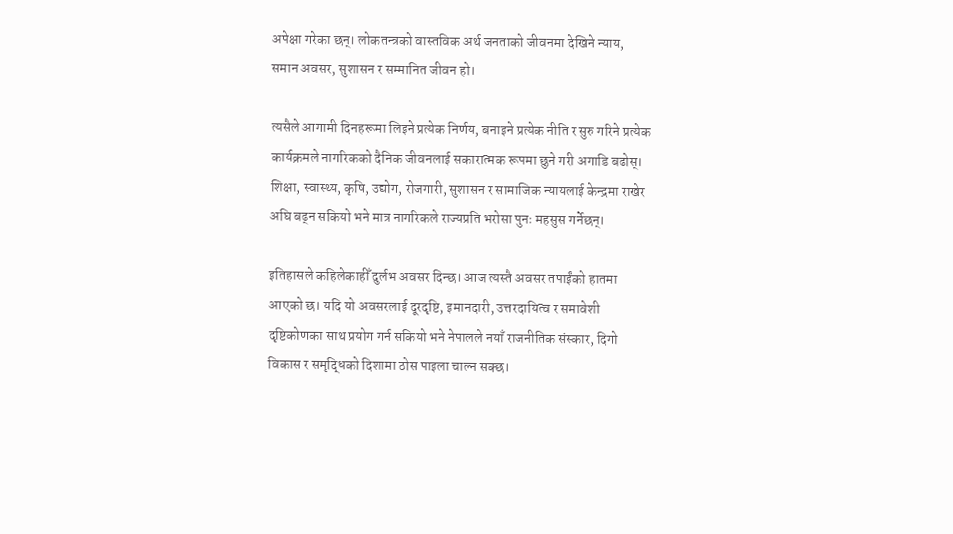अपेक्षा गरेका छन्। लोकतन्त्रको वास्तविक अर्थ जनताको जीवनमा देखिने न्याय, समान अवसर, सुशासन र सम्मानित जीवन हो।

त्यसैले आगामी दिनहरूमा लिइने प्रत्येक निर्णय, बनाइने प्रत्येक नीति र सुरु गरिने प्रत्येक कार्यक्रमले नागरिकको दैनिक जीवनलाई सकारात्मक रूपमा छुने गरी अगाडि बढोस्। शिक्षा, स्वास्थ्य, कृषि, उद्योग, रोजगारी, सुशासन र सामाजिक न्यायलाई केन्द्रमा राखेर अघि बढ्न सकियो भने मात्र नागरिकले राज्यप्रति भरोसा पुनः महसुस गर्नेछन्।

इतिहासले कहिलेकाहीँ दुर्लभ अवसर दिन्छ। आज त्यस्तै अवसर तपाईंको हातमा आएको छ। यदि यो अवसरलाई दूरदृष्टि, इमानदारी, उत्तरदायित्व र समावेशी दृष्टिकोणका साथ प्रयोग गर्न सकियो भने नेपालले नयाँ राजनीतिक संस्कार, दिगो विकास र समृद्धिको दिशामा ठोस पाइला चाल्न सक्छ।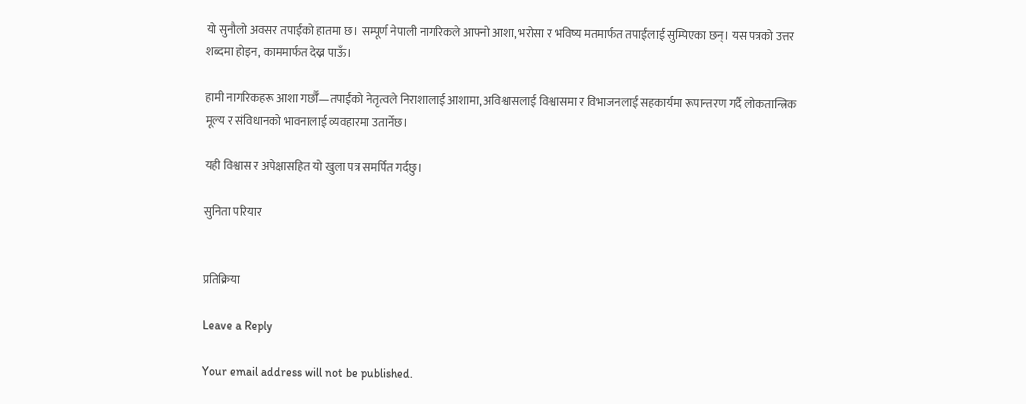यो सुनौलो अवसर तपाईंको हातमा छ। सम्पूर्ण नेपाली नागरिकले आफ्नो आशा, भरोसा र भविष्य मतमार्फत तपाईंलाई सुम्पिएका छन्। यस पत्रको उत्तर शब्दमा होइन, काममार्फत देख्न पाऊँ।

हामी नागरिकहरू आशा गर्छौँ—तपाईंको नेतृत्वले निराशालाई आशामा, अविश्वासलाई विश्वासमा र विभाजनलाई सहकार्यमा रूपान्तरण गर्दै लोकतान्त्रिक मूल्य र संविधानको भावनालाई व्यवहारमा उतार्नेछ।

यही विश्वास र अपेक्षासहित यो खुला पत्र समर्पित गर्दछु।

सुनिता परियार


प्रतिक्रिया

Leave a Reply

Your email address will not be published.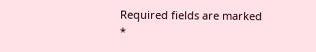Required fields are marked *